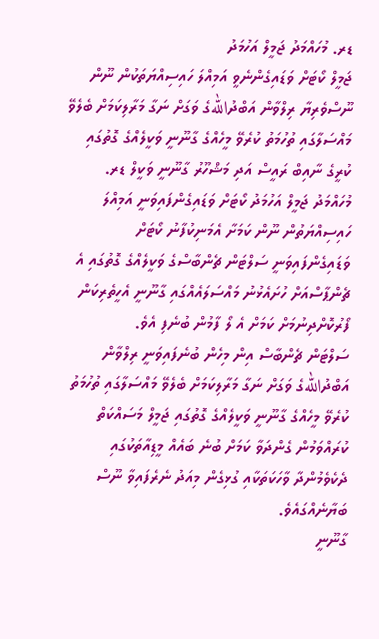ޑރ. މުހައްމަދު ޖަމީލް އަހުމަދު
ޖަމީލް ކޯޓަށް ވަޑައިގެންނެވީ އަމިއްލަ ހައިސިއްޔަތަކުން ނޫން
ނޫސްވެރިޔާ ރިލްވާން އަބްދުاللهގެ ވަގަށް ނަގާ މަރާލިކަމަށް ބެލެވޭ މައްސަލާގައި ތުހުމަތު ކުރެވޭ މީހެއްގެ ގާނޫނީ ވަކީލެއްގެ ގޮތުގައި ކުރީގެ ނާއިބް ރައީސް އަދި މަޝްހޫރު ގާނޫނީ ވަކީލް ޑރ. މުހައްމަދު ޖަމީލް އަހުމަދު ކޯޓަށް ވަޑައިގެންފައިވަނީ އަމިއްލަ ހައިސިއްޔަތުން ނޫން ކަމަށާ އެމަނިކުފާނު ކޯޓަށް ވަޑައިގެންފައިވަނީ ސަލްޓަން ޗެންބާސްގެ ވަކީލެއްގެ ގޮތުގައި އެ ޗެންޕާސްއަށް ހުށައެޅުނު މައްސަލައެއްގައި ގާނޫނީ އެހީތެރިކަން ފޯރުކޮށްދިނުމަށް ކަމަށް އެ ލޯ ފާމުން ބުނެފި އެވެ.
ސަލްޓަން ޗެންބާސް އިން މިހެން ބުނެފައިވަނީ ރިލްވާން އަބްދުاللهގެ ވަގަށް ނަގާ މަރާލިކަމަށް ބެލެވޭ މައްސަލާގައި ތުހުމަތު ކުރެވޭ މީހެއްގެ ގާނޫނީ ވަކީލެއްގެ ގޮތުގައި ޖަމީލް މަސައްކަތް ކުރައްވަމުން ގެންދަވާ ކަމަށް ބުނެ ބައެއް މީޑިއާތަކުގައި ދެކެވެމުންދާ ވާހަކަތަކާއި ގުޅިގެން މިއަދު ނެރެފައިވާ ނޫސް ބަޔާނެއްގައެވެ.
ގާނޫނީ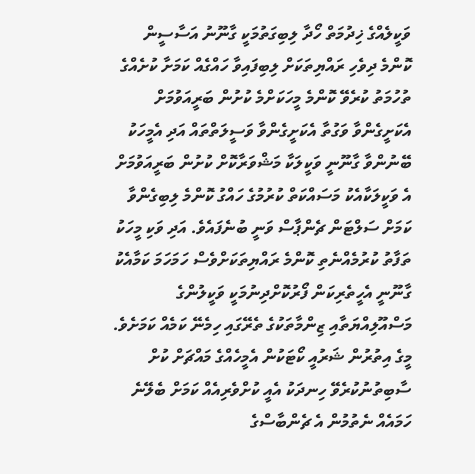ވަކީލެއްގެ ޚިދުމަތް ހޯދާ ލިބިގަތުމަކީ ގާނޫނު އަސާސީން ކޮންމެ ދިވެހި ރައްޔިތަކަށް ލިބިފައިވާ ހައްގެއް ކަމަށާ ކުށެއްގެ ތުހުމަތު ކުރެވޭ ކޮންމެ މީހަކަށްމެ ކުށުން ބަރީއަވުމަށް އެކަށީގެންވާ ވަގުތާ އެކަށީގެންވާ ވަސީލަތްތައް އަދި އެމީހަކު ބޭނުންވާ ގާނޫނީ ވަކީލަކާ މަޝްވަރާކޮށް ކުށުން ބަރީއަވުމަށް އެ ވަކީލަކާއެކު މަސައްކަތް ކުރުމުގެ ހައްގު ކޮންމެ ލިބިގެންވާ ކަމަށް ސަލްޓަން ޗެންޕާސް ވަނީ ބުނެފައެވެ. އަދި ވަކި މީހަކު ތަފާތު ކުރުމެއްނެތި ކޮންމެ ރައްޔިތަކަށްވެސް ހަމަހަމަ ކަމާއެކު ގާނޫނީ އެހީތެރިކަން ފޯރުކޮށްދިނުމަކީ ވަކީލުންގެ މަސްއޫލިއްޔަތާއި ޒިންމާތަކުގެ ތެރޭގައި ހިމެނޭ ކަމެއް ކަމަށެވެ.
މީގެ އިތުރުން ޝަރުއީ ކޯޓަކުން އެމީހެއްގެ މައްޗަށް ކުށް ސާބިތުނުކުރެވޭ ހިނދަކު އެއީ ކުށްވެރިއެއް ކަމަށް ބެލޭނެ ހަމައެއް ނެތުމުން އެ ޗެންބާސްގެ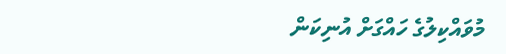މުވައްކިލުގެ ހައްގަށް އުނިކަން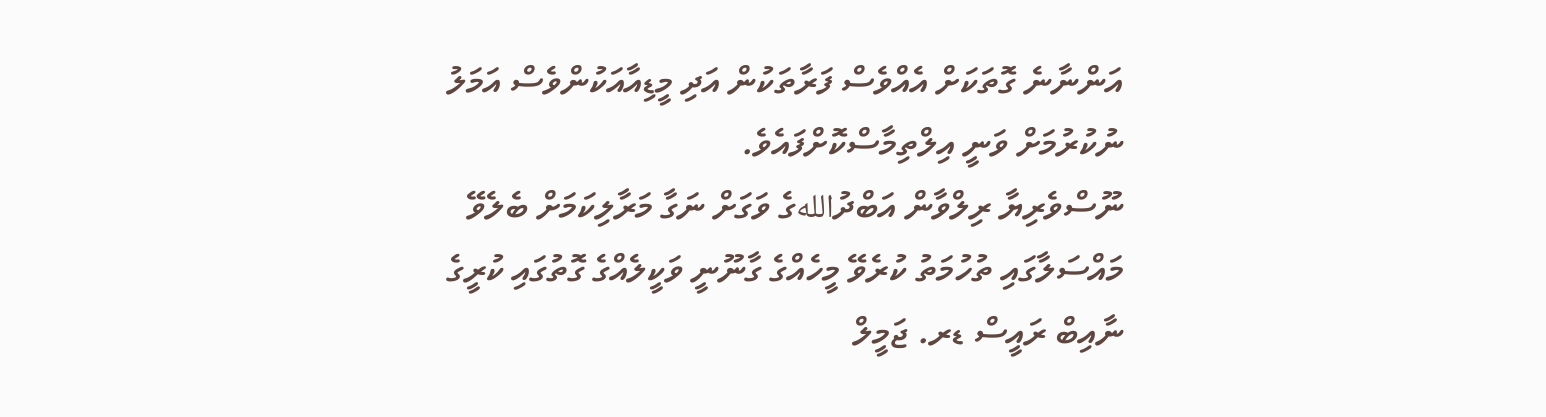އަންނާނެ ގޮތަކަށް އެއްވެސް ފަރާތަކުން އަދި މީޑިއާއަކުންވެސް އަމަލު ނުކުރުމަށް ވަނީ އިލްތިމާސްކޮށްފައެވެ.
ނޫސްވެރިޔާ ރިލްވާން އަބްދުاللهގެ ވަގަށް ނަގާ މަރާލިކަމަށް ބެލެވޭ މައްސަލާގައި ތުހުމަތު ކުރެވޭ މީހެއްގެ ގާނޫނީ ވަކީލެއްގެ ގޮތުގައި ކުރީގެ ނާއިބް ރައީސް ޑރ. ޖަމީލް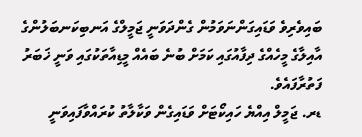ބައިވެރިވެ ވަޑައިގަންނަވަމުން ގެންދަވަނީ ޖަމީލްގެ އަނބިކަނބަލުންގެ އާއިލާގެ މީހެއްގެ ދިފާއުގައި ކަމަށް ބުނެ ބައެއް މީޑިއާތަކުގައި ވަނީ ޚަބަރު ފަތުރާފައެވެ.
ޑރ. ޖަމީލް އިއްޔެ ހައިކޯޓަށް ވަޑައިގެން ވަކާލާތު ކުރައްވާފައިވަނީ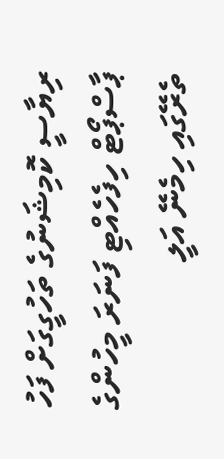ރިޔާސީ ކޮމިޝަނުގެ ތަހުގީގަށް ފަހު ޕާސްޕޯޓް ހިފެހެއްޓި ފަނަރަ މީހުންގެ ތެރޭގައި ހިމެނޭ އަލީ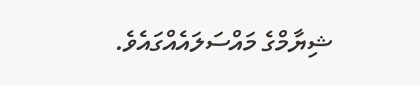ޝިޔާމްގެ މައްސަލައެއްގައެވެ.